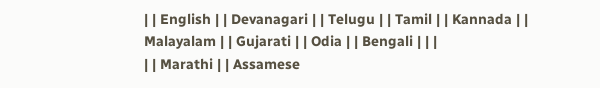| | English | | Devanagari | | Telugu | | Tamil | | Kannada | | Malayalam | | Gujarati | | Odia | | Bengali | | |
| | Marathi | | Assamese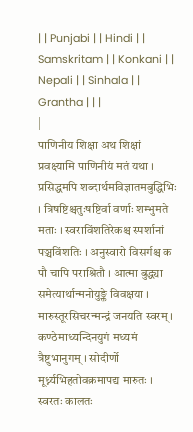| | Punjabi | | Hindi | | Samskritam | | Konkani | | Nepali | | Sinhala | | Grantha | | |
|
पाणिनीय शिक्षा अथ शिक्षां प्रवक्ष्यामि पाणिनीयं मतं यथा । प्रसिद्धमपि शब्दार्थमविज्ञातमबुद्धिभिः । त्रिषष्टिश्चतुःषष्टिर्वा वर्णाः शम्भुमते मताः । स्वराविंशतिरेकश्च स्पर्शानां पञ्चविंशतिः । अनुस्वारो विसर्गश्च क पौ चापि पराश्रितौ । आत्मा बुद्ध्या समेत्यार्थान्मनोयुङ्क्ते विवक्षया । मारुस्तूरसिचरन्मन्द्रं जनयति स्वरम् । कण्ठेमाध्यन्दिनयुगं मध्यमं त्रैष्टुभानुगम् । सोदीर्णो मूर्ध्न्यभिहतोवक्रमापद्य मारुतः । स्वरतः कालतः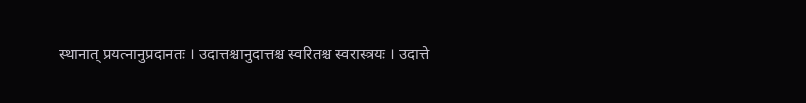स्थानात् प्रयत्नानुप्रदानतः । उदात्तश्चानुदात्तश्च स्वरितश्च स्वरास्त्रयः । उदात्ते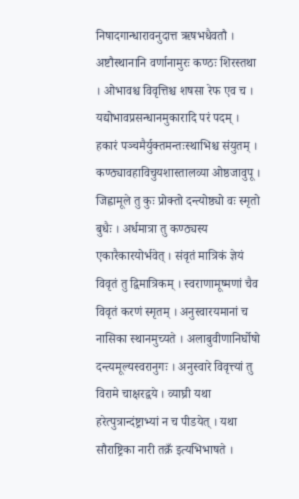निषादगान्धारावनुदात्त ऋषभधैवतौ । अष्टौस्थानानि वर्णानामुरः कण्ठः शिरस्तथा । ओभावश्च विवृत्तिश्च शषसा रेफ एव च । यद्योभावप्रसन्धानमुकारादि परं पदम् । हकारं पञ्चमैर्युक्तमन्तःस्थाभिश्च संयुतम् । कण्ठ्यावहाविचुयशास्तालव्या ओष्ठजावुपू । जिह्वामूले तु कुः प्रोक्तो दन्त्योष्ठ्यो वः स्मृतो बुधैः । अर्धमात्रा तु कण्ठ्यस्य एकारैकारयोर्भवेत् । संवृतं मात्रिकं ज्ञेयं विवृतं तु द्विमात्रिकम् । स्वराणामूष्मणां चैव विवृतं करणं स्मृतम् । अनुस्वारयमानां च नासिका स्थानमुच्यते । अलाबुवीणानिर्घोषो दन्त्यमूल्यस्वरानुगः । अनुस्वारे विवृत्त्यां तु विरामे चाक्षरद्वये । व्याघ्री यथा हरेत्पुत्रान्दंष्ट्राभ्यां न च पीडयेत् । यथा सौराष्ट्रिका नारी तक्रँ इत्यभिभाषते ।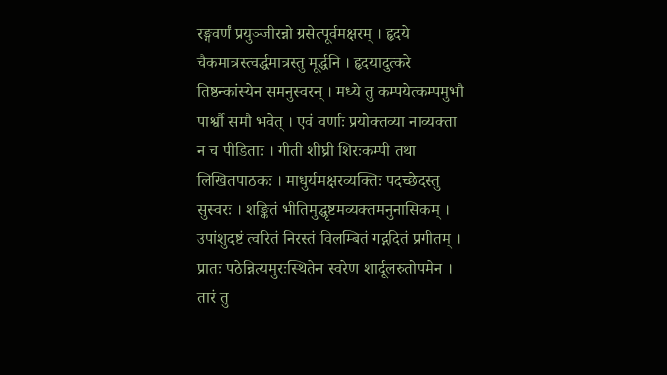रङ्गवर्णं प्रयुञ्जीरन्नो ग्रसेत्पूर्वमक्षरम् । हृदये चैकमात्रस्त्वर्द्धमात्रस्तु मूर्द्धनि । हृदयादुत्करे तिष्ठन्कांस्येन समनुस्वरन् । मध्ये तु कम्पयेत्कम्पमुभौ पार्श्वौ समौ भवेत् । एवं वर्णाः प्रयोक्तव्या नाव्यक्ता न च पीडिताः । गीती शीघ्री शिरःकम्पी तथा लिखितपाठकः । माधुर्यमक्षरव्यक्तिः पदच्छेदस्तु सुस्वरः । शङ्कितं भीतिमुद्घृष्टमव्यक्तमनुनासिकम् । उपांशुदष्टं त्वरितं निरस्तं विलम्बितं गद्गदितं प्रगीतम् । प्रातः पठेन्नित्यमुरःस्थितेन स्वरेण शार्दूलरुतोपमेन । तारं तु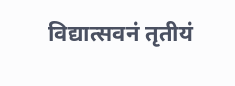विद्यात्सवनं तृतीयं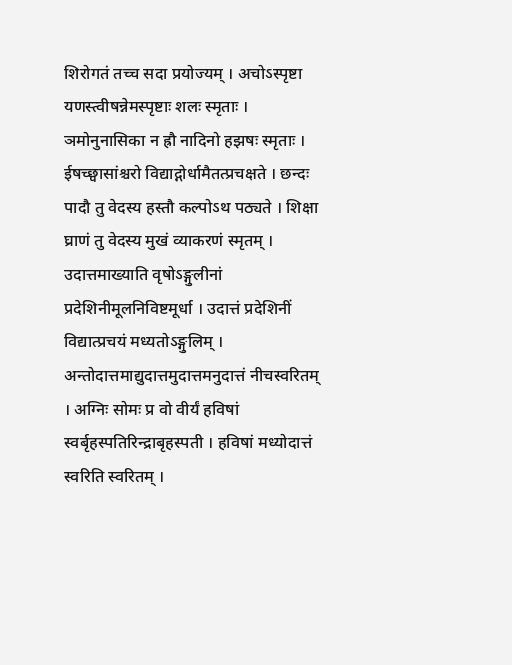शिरोगतं तच्च सदा प्रयोज्यम् । अचोऽस्पृष्टा यणस्त्वीषन्नेमस्पृष्टाः शलः स्मृताः । ञमोनुनासिका न ह्रौ नादिनो हझषः स्मृताः । ईषच्छ्वासांश्चरो विद्याद्गोर्धामैतत्प्रचक्षते । छन्दः पादौ तु वेदस्य हस्तौ कल्पोऽथ पठ्यते । शिक्षा घ्राणं तु वेदस्य मुखं व्याकरणं स्मृतम् । उदात्तमाख्याति वृषोऽङ्गुलीनां प्रदेशिनीमूलनिविष्टमूर्धा । उदात्तं प्रदेशिनीं विद्यात्प्रचयं मध्यतोऽङ्गुलिम् । अन्तोदात्तमाद्युदात्तमुदात्तमनुदात्तं नीचस्वरितम् । अग्निः सोमः प्र वो वीर्यं हविषां स्वर्बृहस्पतिरिन्द्राबृहस्पती । हविषां मध्योदात्तं स्वरिति स्वरितम् ।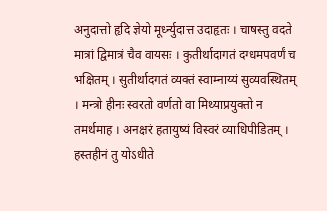अनुदात्तो हृदि ज्ञेयो मूर्ध्न्युदात्त उदाहृतः । चाषस्तु वदते मात्रां द्विमात्रं चैव वायसः । कुतीर्थादागतं दग्धमपवर्णं च भक्षितम् । सुतीर्थादगतं व्यक्तं स्वाम्नाय्यं सुव्यवस्थितम् । मन्त्रो हीनः स्वरतो वर्णतो वा मिथ्याप्रयुक्तो न तमर्थमाह । अनक्षरं हतायुष्यं विस्वरं व्याधिपीडितम् । हस्तहीनं तु योऽधीते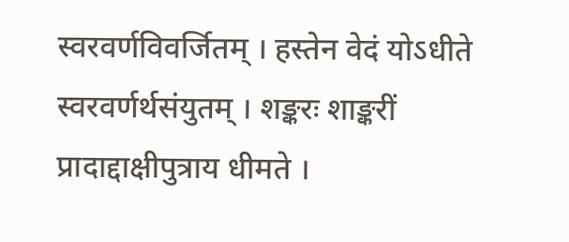स्वरवर्णविवर्जितम् । हस्तेन वेदं योऽधीते स्वरवर्णर्थसंयुतम् । शङ्करः शाङ्करीं प्रादाद्दाक्षीपुत्राय धीमते ।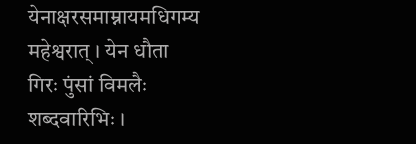येनाक्षरसमाम्नायमधिगम्य महेश्वरात् । येन धौता गिरः पुंसां विमलैः शब्दवारिभिः ।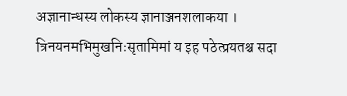अज्ञानान्धस्य लोकस्य ज्ञानाञ्जनशलाकया । त्रिनयनमभिमुखनिःसृतामिमां य इह पठेत्प्रयतश्च सदा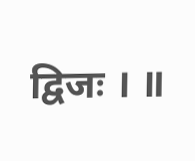द्विजः । ॥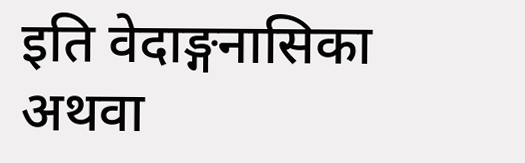इति वेदाङ्गनासिका अथवा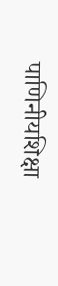पाणिनीयशिक्षा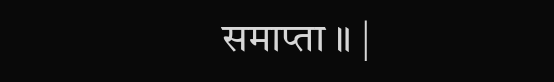समाप्ता ॥ |